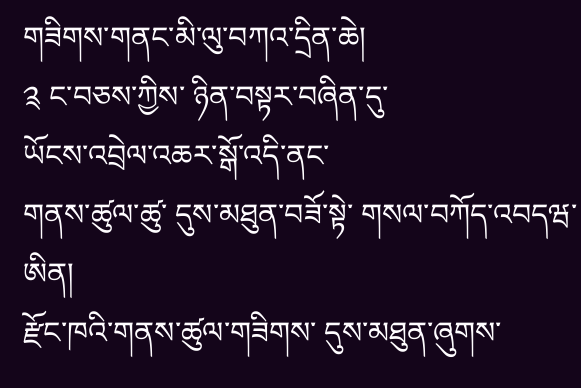གཟིགས་གནང་མི་ལུ་བཀའ་དྲིན་ཆེ།
༉ ང་བཅས་ཀྱིས་ ཉིན་བསྟར་བཞིན་དུ་
ཡོངས་འབྲེལ་འཆར་སྒོ་འདི་ནང་
གནས་ཚུལ་ཚུ་ དུས་མཐུན་བཟོ་སྟེ་ གསལ་བཀོད་འབདཝ་ཨིན།
རྫོང་ཁའི་གནས་ཚུལ་གཟིགས་ དུས་མཐུན་ཞུགས་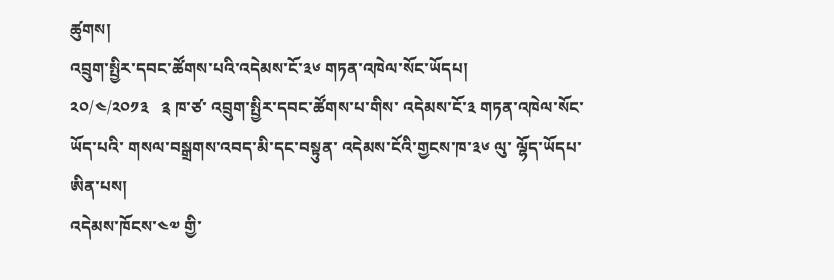ཚུགས།
འབྲུག་སྤྱིར་དབང་ཚོགས་པའི་འདེམས་ངོ་༣༦ གཏན་འཁེལ་སོང་ཡོདཔ།
༢༠/༤/༢༠༡༣   ༉ ཁ་ཙ་ འབྲུག་སྤྱིར་དབང་ཚོགས་པ་གིས་ འདེམས་ངོ་༣ གཏན་འཁེལ་སོང་ཡོད་པའི་ གསལ་བསྒྲགས་འབད་མི་དང་བསྟུན་ འདེམས་ངོའི་གྱངས་ཁ་༣༦ ལུ་ ལྷོད་ཡོདཔ་ཨིན་པས།
འདེམས་ཁོངས་༤༧ གྱི་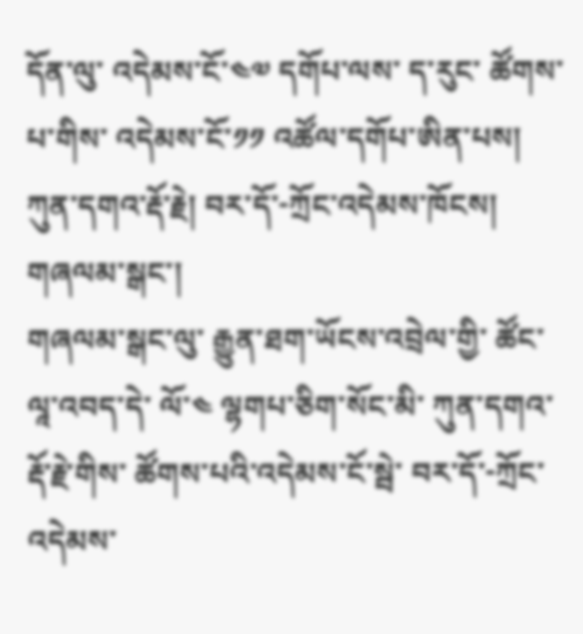དོན་ལུ་ འདེམས་ངོ་༤༧ དགོཔ་ལས་ ད་རུང་ ཚོགས་པ་གིས་ འདེམས་ངོ་༡༡ འཚོལ་དགོཔ་ཨིན་པས།
ཀུན་དགའ་རྡོ་རྗེ། བར་དོ་-ཀྲོང་འདེམས་ཁོངས། གཞལམ་སྒང་།
གཞལམ་སྒང་ལུ་ རྒྱུན་ཐག་ཡོངས་འབྲེལ་གྱི་ ཚོང་ལཱ་འབད་དེ་ ལོ་༤ ལྷགཔ་ཅིག་སོང་མི་ ཀུན་དགའ་རྡོ་རྗེ་གིས་ ཚོགས་པའི་འདེམས་ངོ་སྦེ་ བར་དོ་-ཀྲོང་འདེམས་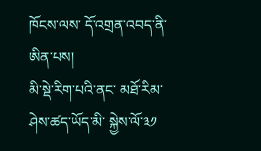ཁོངས་ལས་ དོ་འགྲན་འབད་ནི་ཨིན་པས།
མི་སྡེ་རིག་པའི་ནང་ མཐོ་རིམ་ཤེས་ཚད་ཡོད་མི་ སྐྱེས་ལོ་༣༡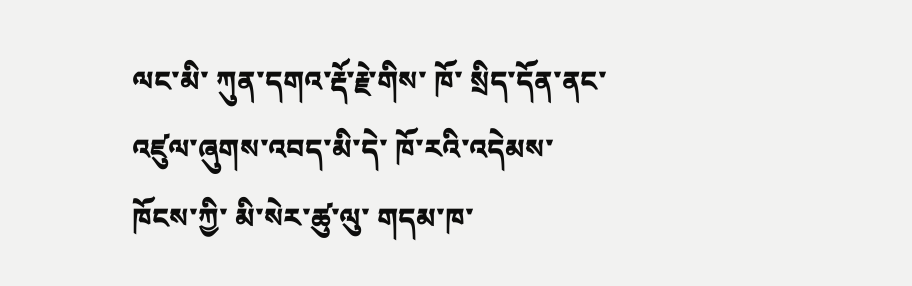ལང་མི་ ཀུན་དགའ་རྡོ་རྗེ་གིས་ ཁོ་ སྲིད་དོན་ནང་ འཛུལ་ཞུགས་འབད་མི་དེ་ ཁོ་རའི་འདེམས་ཁོངས་ཀྱི་ མི་སེར་ཚུ་ལུ་ གདམ་ཁ་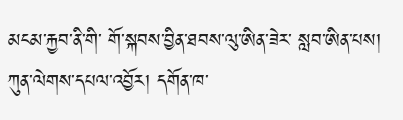མངམ་རྐྱབ་ནི་གི་ གོ་སྐབས་བྱིན་ཐབས་ལུ་ཨིན་ཟེར་ སླབ་ཨིན་པས།
ཀུན་ལེགས་དཔལ་འབྱོར། དགོན་ཁ་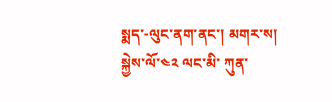སྨད་-ལུང་ནག་ནང་། མགར་ས།
སྐྱེས་ལོ་༤༢ ལང་མི་ ཀུན་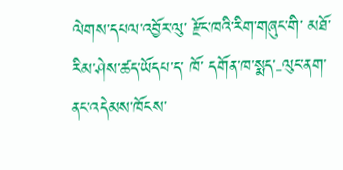ལེགས་དཔལ་འབྱོར་ལུ་ རྫོང་ཁའི་རིག་གཞུང་གི་ མཐོ་རིམ་ཤེས་ཚད་ཡོདཔ་ད་ ཁོ་ དགོན་ཁ་སྨད་-ལུང་ནག་ནང་འདེམས་ཁོངས་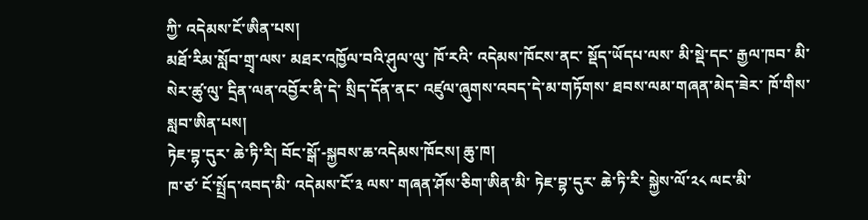ཀྱི་ འདེམས་ངོ་ཨིན་པས།
མཐོ་རིམ་སློབ་གྲྭ་ལས་ མཐར་འཁྱོལ་བའི་ཤུལ་ལུ་ ཁོ་རའི་ འདེམས་ཁོངས་ནང་ སྡོད་ཡོདཔ་ལས་ མི་སྡེ་དང་ རྒྱལ་ཁབ་ མི་སེར་ཚུ་ལུ་ དྲིན་ལན་འབྱོར་ནི་དེ་ སྲིད་དོན་ནང་ འཛུལ་ཞུགས་འབད་དེ་མ་གཏོགས་ ཐབས་ལམ་གཞན་མེད་ཟེར་ ཁོ་གིས་ སླབ་ཨིན་པས།
ཏེཇ་བྷ་དུར་ ཆེ་ཏི་རི། བོང་སྒོ་-སྐྱབས་ཆ་འདེམས་ཁོངས། ཆུ་ཁ།
ཁ་ཙ་ ངོ་སྤྲོད་འབད་མི་ འདེམས་ངོ་༣ ལས་ གཞན་ཤོས་ཅིག་ཨིན་མི་ ཏེཇ་བྷ་དུར་ ཆེ་ཏི་རི་ སྐྱེས་ལོ་༢༨ ལང་མི་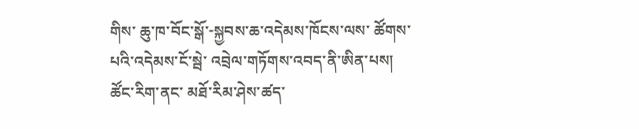གིས་ ཆུ་ཁ་བོང་སྒོ་-སྐྱབས་ཆ་འདེམས་ཁོངས་ལས་ ཚོགས་པའི་འདེམས་ངོ་སྦེ་ འབྲེལ་གཏོགས་འབད་ནི་ཨིན་པས།
ཚོང་རིག་ནང་ མཐོ་རིམ་ཤེས་ཚད་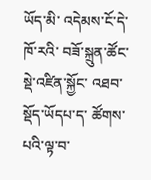ཡོད་མི་ འདེམས་ངོ་དེ་ ཁོ་རའི་ བཟོ་སྐྲུན་ཚོང་སྡེ་འཛིན་སྐྱོང་ འཐབ་སྡོད་ཡོདཔ་ད་ ཚོགས་པའི་ལྟ་བ་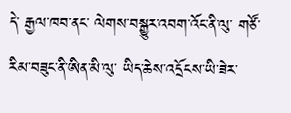དེ་ རྒྱལ་ཁབ་ནང་ ལེགས་བསྒྱུར་འབག་འོང་ནི་ལུ་ གཙོ་རིམ་བཟུང་ནི་ཨིན་མི་ལུ་ ཡིད་ཆེས་འདྲོངས་ཡི་ཟེར་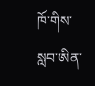ཁོ་གིས་ སླབ་ཨིན་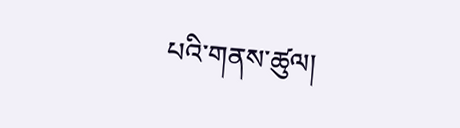པའི་གནས་ཚུལ།